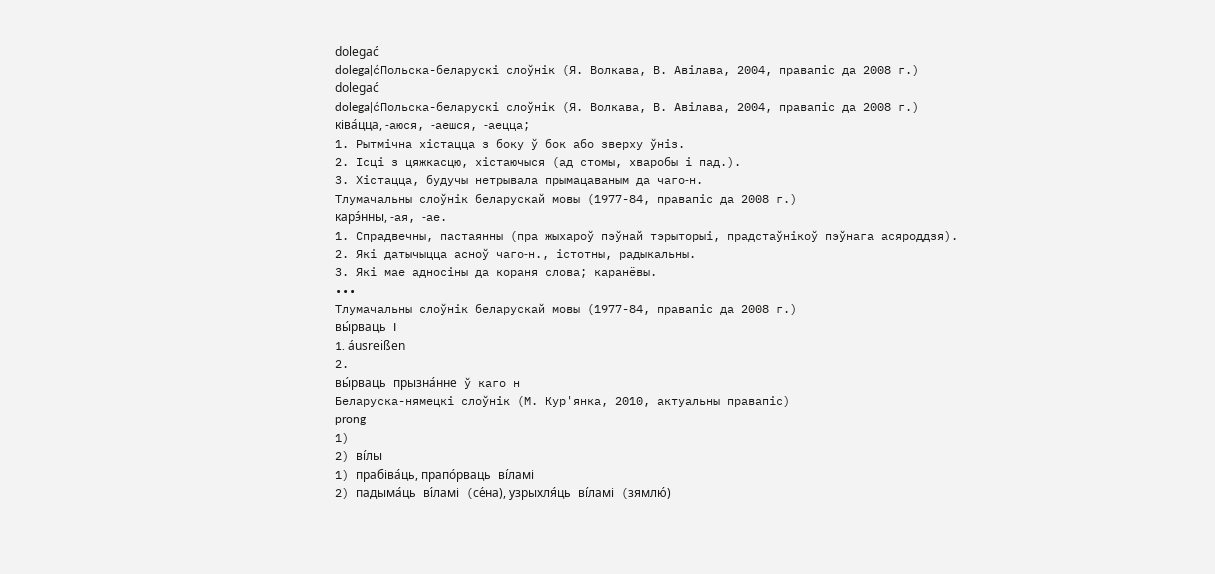dolegać
dolega|ćПольска-беларускі слоўнік (Я. Волкава, В. Авілава, 2004, правапіс да 2008 г.)
dolegać
dolega|ćПольска-беларускі слоўнік (Я. Волкава, В. Авілава, 2004, правапіс да 2008 г.)
ківа́цца, ‑аюся, ‑аешся, ‑аецца;
1. Рытмічна хістацца з боку ў бок або зверху ўніз.
2. Ісці з цяжкасцю, хістаючыся (ад стомы, хваробы і пад.).
3. Хістацца, будучы нетрывала прымацаваным да чаго‑н.
Тлумачальны слоўнік беларускай мовы (1977-84, правапіс да 2008 г.)
карэ́нны, ‑ая, ‑ае.
1. Спрадвечны, пастаянны (пра жыхароў пэўнай тэрыторыі, прадстаўнікоў пэўнага асяроддзя).
2. Які датычыцца асноў чаго‑н., істотны, радыкальны.
3. Які мае адносіны да кораня слова; каранёвы.
•••
Тлумачальны слоўнік беларускай мовы (1977-84, правапіс да 2008 г.)
вы́рваць I
1. áusreißen
2.
вы́рваць прызна́нне ў каго н
Беларуска-нямецкі слоўнік (М. Кур'янка, 2010, актуальны правапіс)
prong
1)
2) ві́лы
1) прабіва́ць, прапо́рваць ві́ламі
2) падыма́ць ві́ламі (се́на), узрыхля́ць ві́ламі (зямлю́)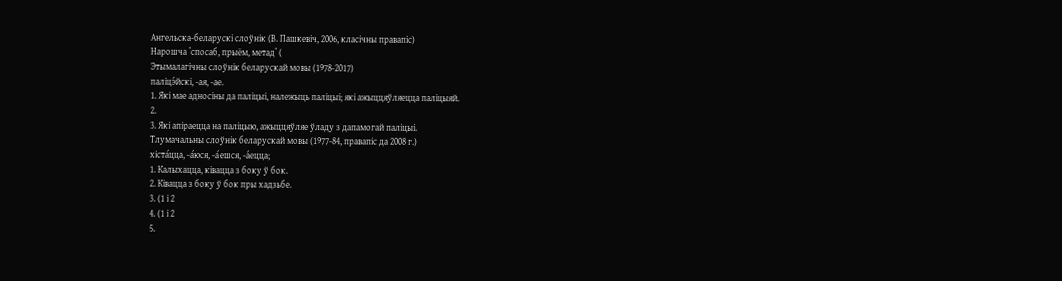Ангельска-беларускі слоўнік (В. Пашкевіч, 2006, класічны правапіс)
Нарошча ’спосаб, прыём, метад’ (
Этымалагічны слоўнік беларускай мовы (1978-2017)
паліцэ́йскі, ‑ая, ‑ае.
1. Які мае адносіны да паліцыі, належыць паліцыі; які ажыццяўляецца паліцыяй.
2.
3. Які апіраецца на паліцыю, ажыццяўляе ўладу з дапамогай паліцыі.
Тлумачальны слоўнік беларускай мовы (1977-84, правапіс да 2008 г.)
хіста́цца, -а́юся, -а́ешся, -а́ецца;
1. Калыхацца, ківацца з боку ў бок.
2. Ківацца з боку ў бок пры хадзьбе.
3. (1 і 2
4. (1 і 2
5.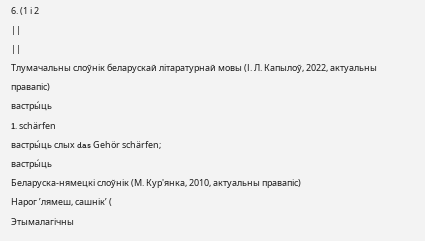6. (1 і 2
||
||
Тлумачальны слоўнік беларускай літаратурнай мовы (І. Л. Капылоў, 2022, актуальны правапіс)
вастры́ць
1. schärfen
вастры́ць слых das Gehör schärfen;
вастры́ць
Беларуска-нямецкі слоўнік (М. Кур'янка, 2010, актуальны правапіс)
Нарог ’лямеш, сашнік’ (
Этымалагічны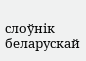слоўнік беларускай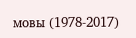мовы (1978-2017)